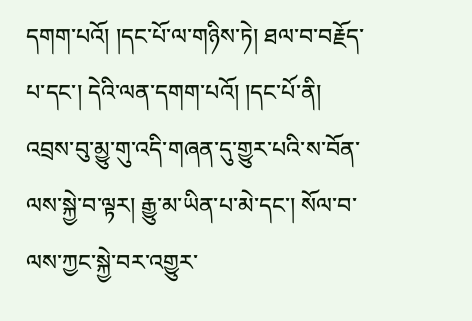དགག་པའོ། །དང་པོ་ལ་གཉིས་ཏེ། ཐལ་བ་བརྗོད་པ་དང་། དེའི་ལན་དགག་པའོ། །དང་པོ་ནི། འབྲས་བུ་མྱུ་གུ་འདི་གཞན་དུ་གྱུར་པའི་ས་བོན་ལས་སྐྱེ་བ་ལྟར། རྒྱུ་མ་ཡིན་པ་མེ་དང་། སོལ་བ་ལས་ཀྱང་སྐྱེ་བར་འགྱུར་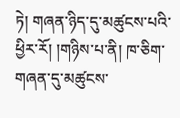ཏེ། གཞན་ཉིད་དུ་མཚུངས་པའི་ཕྱིར་རོ། །གཉིས་པ་ནི། ཁ་ཅིག་གཞན་དུ་མཚུངས་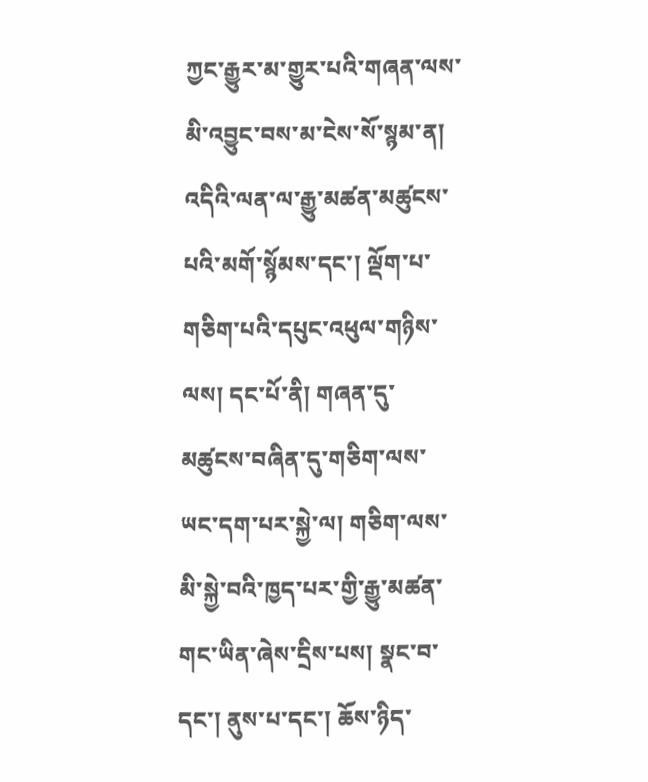ཀྱང་རྒྱུར་མ་གྱུར་པའི་གཞན་ལས་མི་འབྱུང་བས་མ་ངེས་སོ་སྙམ་ན། འདིའི་ལན་ལ་རྒྱུ་མཚན་མཚུངས་པའི་མགོ་སྙོམས་དང་། ལྡོག་པ་གཅིག་པའི་དཔུང་འཕུལ་གཉིས་ལས། དང་པོ་ནི། གཞན་དུ་མཚུངས་བཞིན་དུ་གཅིག་ལས་ཡང་དག་པར་སྐྱེ་ལ། གཅིག་ལས་མི་སྐྱེ་བའི་ཁྱད་པར་གྱི་རྒྱུ་མཚན་གང་ཡིན་ཞེས་དྲིས་པས། སྣང་བ་དང་། ནུས་པ་དང་། ཆོས་ཉིད་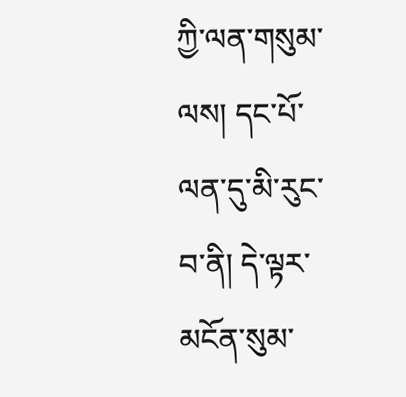ཀྱི་ལན་གསུམ་ལས། དང་པོ་ལན་དུ་མི་རུང་བ་ནི། དེ་ལྟར་མངོན་སུམ་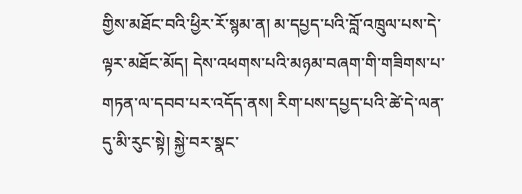གྱིས་མཐོང་བའི་ཕྱིར་རོ་སྙམ་ན། མ་དཔྱད་པའི་བློ་འཁྲུལ་པས་དེ་ལྟར་མཐོང་མོད། དེས་འཕགས་པའི་མཉམ་བཞག་གི་གཟིགས་པ་གཏན་ལ་དབབ་པར་འདོད་ནས། རིག་པས་དཔྱད་པའི་ཚེ་དེ་ལན་དུ་མི་རུང་སྟེ། སྐྱེ་བར་སྣང་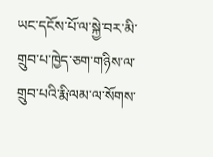ཡང་དངོས་པོ་ལ་སྐྱེ་བར་མི་གྲུབ་པ་ཁྱེད་ཅག་གཉིས་ལ་གྲུབ་པའི་རྨི་ལམ་ལ་སོགས་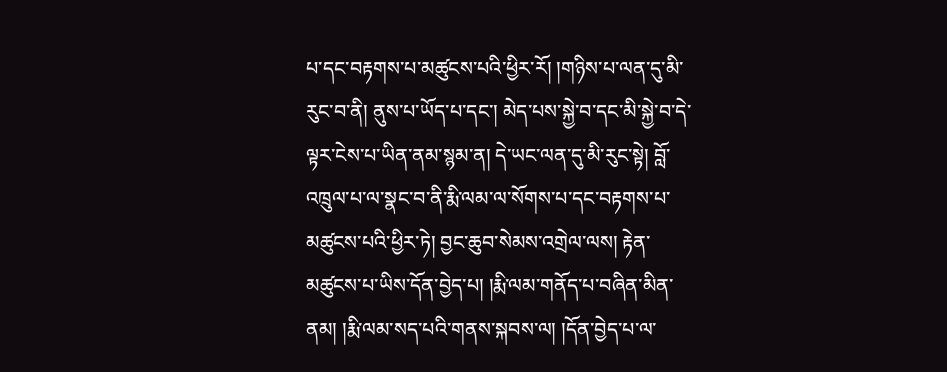པ་དང་བརྟགས་པ་མཚུངས་པའི་ཕྱིར་རོ། །གཉིས་པ་ལན་དུ་མི་རུང་བ་ནི། ནུས་པ་ཡོད་པ་དང་། མེད་པས་སྐྱེ་བ་དང་མི་སྐྱེ་བ་དེ་ལྟར་ངེས་པ་ཡིན་ནམ་སྙམ་ན། དེ་ཡང་ལན་དུ་མི་རུང་སྟེ། བློ་འཁྲུལ་པ་ལ་སྣང་བ་ནི་རྨི་ལམ་ལ་སོགས་པ་དང་བརྟགས་པ་མཚུངས་པའི་ཕྱིར་ཏེ། བྱང་ཆུབ་སེམས་འགྲེལ་ལས། རྟེན་མཚུངས་པ་ཡིས་དོན་བྱེད་པ། །རྨི་ལམ་གནོད་པ་བཞིན་མིན་ནམ། །རྨི་ལམ་སད་པའི་གནས་སྐབས་ལ། །དོན་བྱེད་པ་ལ་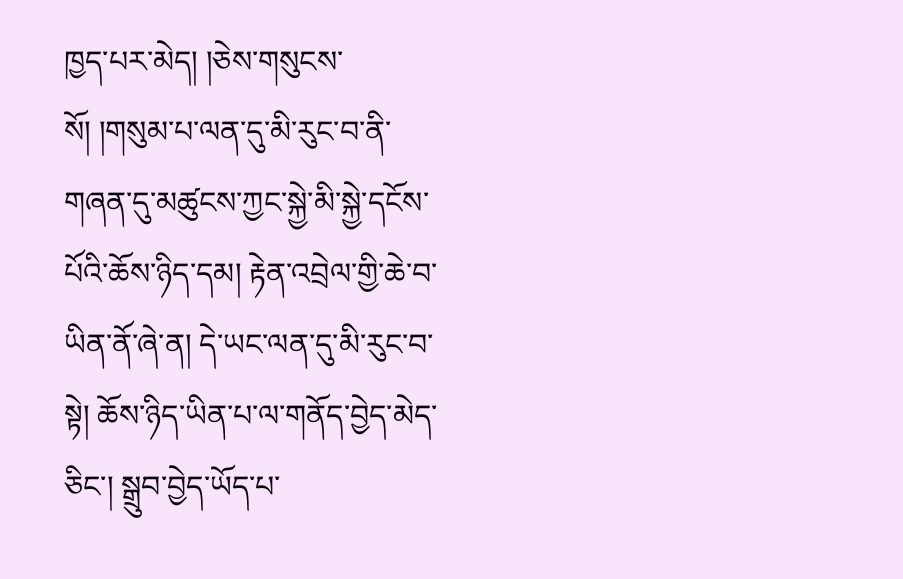ཁྱད་པར་མེད། །ཅེས་གསུངས་སོ། །གསུམ་པ་ལན་དུ་མི་རུང་བ་ནི་གཞན་དུ་མཚུངས་ཀྱང་སྐྱེ་མི་སྐྱེ་དངོས་པོའི་ཆོས་ཉིད་དམ། རྟེན་འབྲེལ་གྱི་ཆེ་བ་ཡིན་ནོ་ཞེ་ན། དེ་ཡང་ལན་དུ་མི་རུང་བ་སྟེ། ཆོས་ཉིད་ཡིན་པ་ལ་གནོད་བྱེད་མེད་ཅིང་། སྒྲུབ་བྱེད་ཡོད་པ་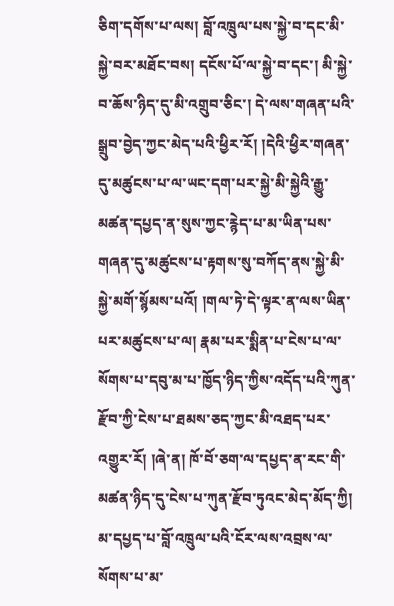ཅིག་དགོས་པ་ལས། བློ་འཁྲུལ་པས་སྐྱེ་བ་དང་མི་སྐྱེ་བར་མཐོང་བས། དངོས་པོ་ལ་སྐྱེ་བ་དང་། མི་སྐྱེ་བ་ཆོས་ཉིད་དུ་མི་འགྲུབ་ཅིང་། དེ་ལས་གཞན་པའི་སྒྲུབ་བྱེད་ཀྱང་མེད་པའི་ཕྱིར་རོ། །དེའི་ཕྱིར་གཞན་དུ་མཚུངས་པ་ལ་ཡང་དག་པར་སྐྱེ་མི་སྐྱེའི་རྒྱུ་མཚན་དཔྱད་ན་སུས་ཀྱང་རྙེད་པ་མ་ཡིན་པས་གཞན་དུ་མཚུངས་པ་རྟགས་སུ་བཀོད་ནས་སྐྱེ་མི་སྐྱེ་མགོ་སྙོམས་པའོ། །གལ་ཏེ་དེ་ལྟར་ན་ལས་ཡིན་པར་མཚུངས་པ་ལ། རྣམ་པར་སྨིན་པ་ངེས་པ་ལ་སོགས་པ་དབུ་མ་པ་ཁྱོད་ཉིད་ཀྱིས་འདོད་པའི་ཀུན་རྫོབ་ཀྱི་ངེས་པ་ཐམས་ཅད་ཀྱང་མི་འཐད་པར་འགྱུར་རོ། །ཞེ་ན། ཁོ་བོ་ཅག་ལ་དཔྱད་ན་རང་གི་མཚན་ཉིད་དུ་ངེས་པ་ཀུན་རྫོབ་ཏུའང་མེད་མོད་ཀྱི། མ་དཔྱད་པ་བློ་འཁྲུལ་པའི་ངོར་ལས་འབྲས་ལ་སོགས་པ་མ་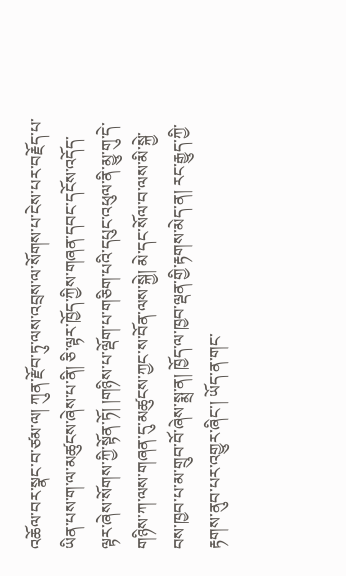འཆོལ་བར་སྣང་བ་ཙམ་ལ། ཀུན་རྫོབ་ཏུ་ལས་འབྲས་ལ་སོགས་པ་ངེས་པར་བརྗོད་པ་ཡིན་པས་ག་ལ་མཚུངས་ཞེས་པ་ནི། ཅི་ལྟར་ཁྱོད་ཀྱིས་གཞན་དབང་དངོས་འདོད་ལྟར་ཞེས་སོགས་ཀྱི་སྟོན་ཏོ། །གཉིས་པ་ལྡོག་པ་གཅིག་པའི་དཔུང་འཕུལ་ནི་མྱུ་གུ་དེ་གཉིས་ཀ་ལས་གཞན་དུ་མཚུངས་ཀྱང་ས་བོན་ལས་སྐྱེ། མེ་དང་སོལ་བ་ལས་མི་སྐྱེ་བས་ཁྱབ་པ་མ་གྲུབ་བོ་ཞེས་སྨྲ་ན། ཁྱོད་ལ་ཁྱབ་ལྡན་གྱི་རྟགས་མེད་ན། རང་རྒྱུད་ཀྱི་རྟགས་ནུབ་པར་འགྱུར་ཞིང་། ཡོད་ན་གང་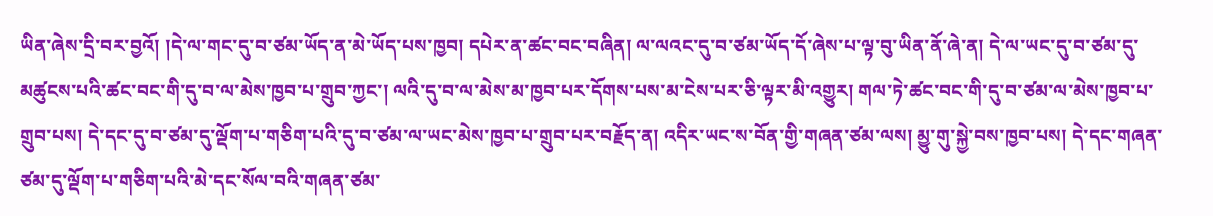ཡིན་ཞེས་དྲི་བར་བྱའོ། །དེ་ལ་གང་དུ་བ་ཙམ་ཡོད་ན་མེ་ཡོད་པས་ཁྱབ། དཔེར་ན་ཚང་བང་བཞིན། ལ་ལའང་དུ་བ་ཙམ་ཡོད་དོ་ཞེས་པ་ལྟ་བུ་ཡིན་ནོ་ཞེ་ན། དེ་ལ་ཡང་དུ་བ་ཙམ་དུ་མཚུངས་པའི་ཚང་བང་གི་དུ་བ་ལ་མེས་ཁྱབ་པ་གྲུབ་ཀྱང་། ལའི་དུ་བ་ལ་མེས་མ་ཁྱབ་པར་དོགས་པས་མ་ངེས་པར་ཅི་ལྟར་མི་འགྱུར། གལ་ཏེ་ཚང་བང་གི་དུ་བ་ཙམ་ལ་མེས་ཁྱབ་པ་གྲུབ་པས། དེ་དང་དུ་བ་ཙམ་དུ་ལྡོག་པ་གཅིག་པའི་དུ་བ་ཙམ་ལ་ཡང་མེས་ཁྱབ་པ་གྲུབ་པར་བརྗོད་ན། འདིར་ཡང་ས་བོན་གྱི་གཞན་ཙམ་ལས། མྱུ་གུ་སྐྱེ་བས་ཁྱབ་པས། དེ་དང་གཞན་ཙམ་དུ་ལྡོག་པ་གཅིག་པའི་མེ་དང་སོལ་བའི་གཞན་ཙམ་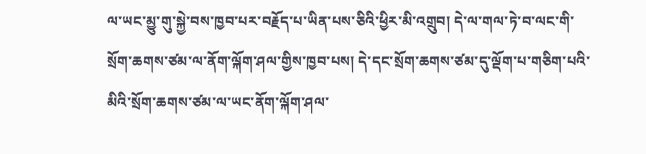ལ་ཡང་མྱུ་གུ་སྐྱེ་བས་ཁྱབ་པར་བརྗོད་པ་ཡིན་པས་ཅིའི་ཕྱིར་མི་འགྲུབ། དེ་ལ་གལ་ཏེ་བ་ལང་གི་སྲོག་ཆགས་ཙམ་ལ་ནོག་ལྐོག་ཤལ་གྱིས་ཁྱབ་པས། དེ་དང་སྲོག་ཆགས་ཙམ་དུ་ལྡོག་པ་གཅིག་པའི་མིའི་སྲོག་ཆགས་ཙམ་ལ་ཡང་ནོག་ལྐོག་ཤལ་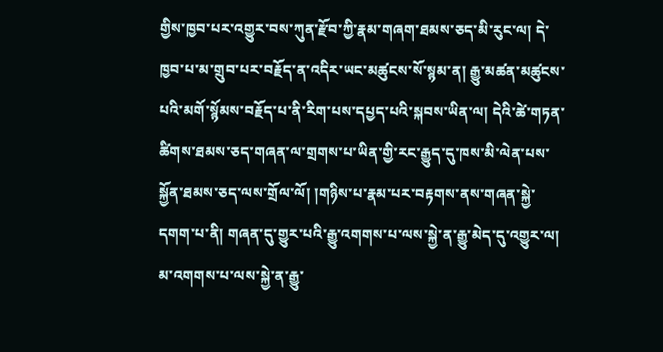གྱིས་ཁྱབ་པར་འགྱུར་བས་ཀུན་རྫོབ་ཀྱི་རྣམ་གཞག་ཐམས་ཅད་མི་རུང་ལ། དེ་ཁྱབ་པ་མ་གྲུབ་པར་བརྗོད་ན་འདིར་ཡང་མཚུངས་སོ་སྙམ་ན། རྒྱུ་མཚན་མཚུངས་པའི་མགོ་སྙོམས་བརྗོད་པ་ནི་རིག་པས་དཔྱད་པའི་སྐབས་ཡིན་ལ། དེའི་ཚེ་གཏན་ཚིགས་ཐམས་ཅད་གཞན་ལ་གྲགས་པ་ཡིན་གྱི་རང་རྒྱུད་དུ་ཁས་མི་ལེན་པས་སྐྱོན་ཐམས་ཅད་ལས་གྲོལ་ལོ། །གཉིས་པ་རྣམ་པར་བརྟགས་ནས་གཞན་སྐྱེ་དགག་པ་ནི། གཞན་དུ་གྱུར་པའི་རྒྱུ་འགགས་པ་ལས་སྐྱེ་ན་རྒྱུ་མེད་དུ་འགྱུར་ལ། མ་འགགས་པ་ལས་སྐྱེ་ན་རྒྱུ་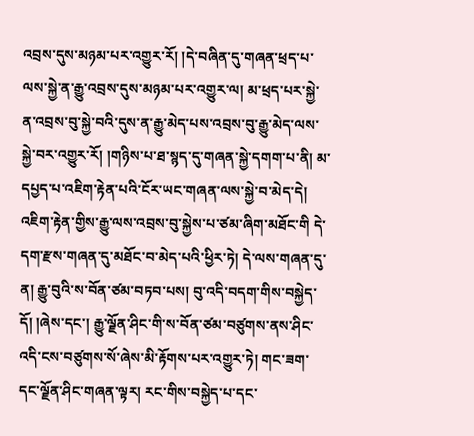འབྲས་དུས་མཉམ་པར་འགྱུར་རོ། །དེ་བཞིན་དུ་གཞན་ཕྲད་པ་ལས་སྐྱེ་ན་རྒྱུ་འབྲས་དུས་མཉམ་པར་འགྱུར་ལ། མ་ཕྲད་པར་སྐྱེ་ན་འབྲས་བུ་སྐྱེ་བའི་དུས་ན་རྒྱུ་མེད་པས་འབྲས་བུ་རྒྱུ་མེད་ལས་སྐྱེ་བར་འགྱུར་རོ། །གཉིས་པ་ཐ་སྙད་དུ་གཞན་སྐྱེ་དགག་པ་ནི། མ་དཔྱད་པ་འཇིག་རྟེན་པའི་ངོར་ཡང་གཞན་ལས་སྐྱེ་བ་མེད་དེ། འཇིག་རྟེན་གྱིས་རྒྱུ་ལས་འབྲས་བུ་སྐྱེས་པ་ཙམ་ཞིག་མཐོང་གི དེ་དག་རྫས་གཞན་དུ་མཐོང་བ་མེད་པའི་ཕྱིར་ཏེ། དེ་ལས་གཞན་དུ་ན། རྒྱུ་བུའི་ས་བོན་ཙམ་བཏབ་པས། བུ་འདི་བདག་གིས་བསྐྱེད་དོ། །ཞེས་དང་། རྒྱུ་ལྗོན་ཤིང་གི་ས་བོན་ཙམ་བཙུགས་ནས་ཤིང་འདི་ངས་བཙུགས་སོ་ཞེས་མི་རྟོགས་པར་འགྱུར་ཏེ། གང་ཟག་དང་ལྗོན་ཤིང་གཞན་ལྟར། རང་གིས་བསྐྱེད་པ་དང་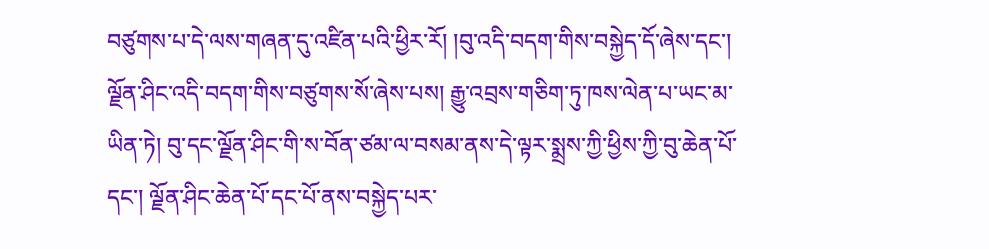བཙུགས་པ་དེ་ལས་གཞན་དུ་འཛིན་པའི་ཕྱིར་རོ། །བུ་འདི་བདག་གིས་བསྐྱེད་དོ་ཞེས་དང་། ལྗོན་ཤིང་འདི་བདག་གིས་བཙུགས་སོ་ཞེས་པས། རྒྱུ་འབྲས་གཅིག་ཏུ་ཁས་ལེན་པ་ཡང་མ་ཡིན་ཏེ། བུ་དང་ལྗོན་ཤིང་གི་ས་བོན་ཙམ་ལ་བསམ་ནས་དེ་ལྟར་སྨྲས་ཀྱི་ཕྱིས་ཀྱི་བུ་ཆེན་པོ་དང་། ལྗོན་ཤིང་ཆེན་པོ་དང་པོ་ནས་བསྐྱེད་པར་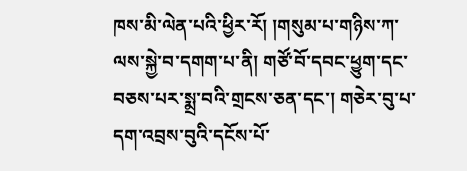ཁས་མི་ལེན་པའི་ཕྱིར་རོ། །གསུམ་པ་གཉིས་ཀ་ལས་སྐྱེ་བ་དགག་པ་ནི། གཙོ་བོ་དབང་ཕྱུག་དང་བཅས་པར་སྨྲ་བའི་གྲངས་ཅན་དང་། གཅེར་བུ་པ་དག་འབྲས་བུའི་དངོས་པོ་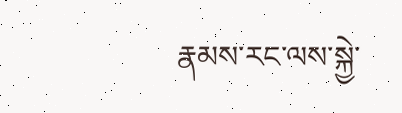རྣམས་རང་ལས་སྐྱེ་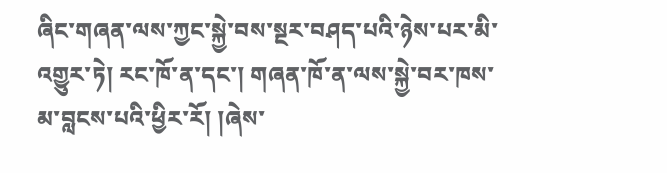ཞིང་གཞན་ལས་ཀྱང་སྐྱེ་བས་སྔར་བཤད་པའི་ཉེས་པར་མི་འགྱུར་ཏེ། རང་ཁོ་ན་དང་། གཞན་ཁོ་ན་ལས་སྐྱེ་བར་ཁས་མ་བླངས་པའི་ཕྱིར་རོ། །ཞེས་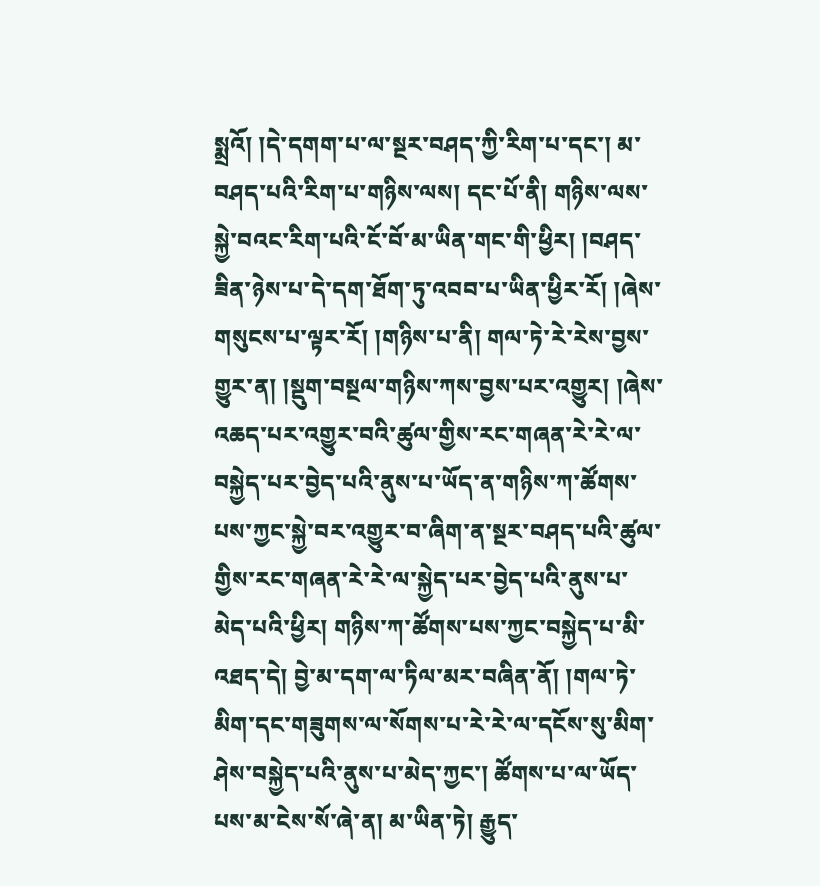སྨྲའོ། །དེ་དགག་པ་ལ་སྔར་བཤད་ཀྱི་རིག་པ་དང་། མ་བཤད་པའི་རིག་པ་གཉིས་ལས། དང་པོ་ནི། གཉིས་ལས་སྐྱེ་བའང་རིག་པའི་ངོ་བོ་མ་ཡིན་གང་གི་ཕྱིར། །བཤད་ཟིན་ཉེས་པ་དེ་དག་ཐོག་ཏུ་འབབ་པ་ཡིན་ཕྱིར་རོ། །ཞེས་གསུངས་པ་ལྟར་རོ། །གཉིས་པ་ནི། གལ་ཏེ་རེ་རེས་བྱས་གྱུར་ན། །སྡུག་བསྔལ་གཉིས་ཀས་བྱས་པར་འགྱུར། །ཞེས་འཆད་པར་འགྱུར་བའི་ཚུལ་གྱིས་རང་གཞན་རེ་རེ་ལ་བསྐྱེད་པར་བྱེད་པའི་ནུས་པ་ཡོད་ན་གཉིས་ཀ་ཚོགས་པས་ཀྱང་སྐྱེ་བར་འགྱུར་བ་ཞིག་ན་སྔར་བཤད་པའི་ཚུལ་གྱིས་རང་གཞན་རེ་རེ་ལ་སྐྱེད་པར་བྱེད་པའི་ནུས་པ་མེད་པའི་ཕྱིར། གཉིས་ཀ་ཚོགས་པས་ཀྱང་བསྐྱེད་པ་མི་འཐད་དེ། བྱེ་མ་དག་ལ་ཏིལ་མར་བཞིན་ནོ། །གལ་ཏེ་མིག་དང་གཟུགས་ལ་སོགས་པ་རེ་རེ་ལ་དངོས་སུ་མིག་ཤེས་བསྐྱེད་པའི་ནུས་པ་མེད་ཀྱང་། ཚོགས་པ་ལ་ཡོད་པས་མ་ངེས་སོ་ཞེ་ན། མ་ཡིན་ཏེ། རྒྱུད་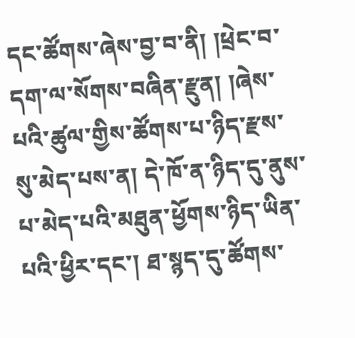དང་ཚོགས་ཞེས་བྱ་བ་ནི། །ཕྲེང་བ་དག་ལ་སོགས་བཞིན་རྫུན། །ཞེས་པའི་ཚུལ་གྱིས་ཚོགས་པ་ཉིད་རྫས་སུ་མེད་པས་ན། དེ་ཁོ་ན་ཉིད་དུ་ནུས་པ་མེད་པའི་མཐུན་ཕྱོགས་ཉིད་ཡིན་པའི་ཕྱིར་དང་། ཐ་སྙད་དུ་ཚོགས་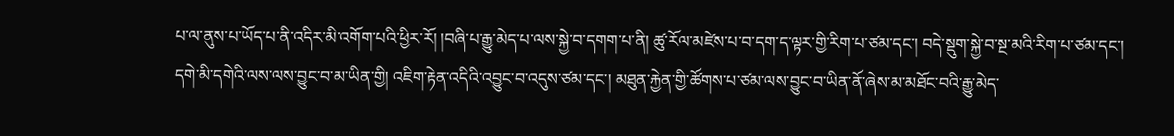པ་ལ་ནུས་པ་ཡོད་པ་ནི་འདིར་མི་འགོག་པའི་ཕྱིར་རོ། །བཞི་པ་རྒྱུ་མེད་པ་ལས་སྐྱེ་བ་དགག་པ་ནི། ཚུ་རོལ་མཛེས་པ་བ་དག་ད་ལྟར་གྱི་རིག་པ་ཙམ་དང་། བདེ་སྡུག་སྐྱེ་བ་སྔ་མའི་རིག་པ་ཙམ་དང་། དགེ་མི་དགེའི་ལས་ལས་བྱུང་བ་མ་ཡིན་གྱི། འཇིག་རྟེན་འདིའི་འབྱུང་བ་འདུས་ཙམ་དང་། མཐུན་རྐྱེན་གྱི་ཚོགས་པ་ཙམ་ལས་བྱུང་བ་ཡིན་ནོ་ཞེས་མ་མཐོང་བའི་རྒྱུ་མེད་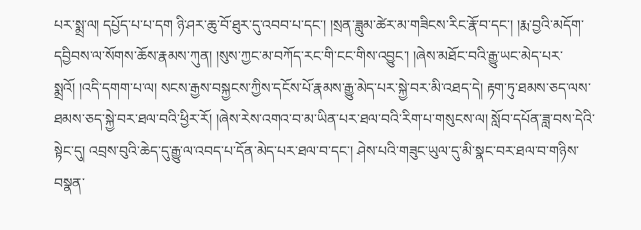པར་སྨྲ་ལ། དཔྱོད་པ་པ་དག ཉི་ཤར་ཆུ་བོ་ཐུར་དུ་འབབ་པ་དང་། །སྲན་ཟླུམ་ཚེར་མ་གཟིངས་རིང་རྣོ་བ་དང་། །རྨ་བྱའི་མདོག་དབྱིབས་ལ་སོགས་ཆོས་རྣམས་ཀུན། །སུས་ཀྱང་མ་བཀོད་རང་གི་ངང་གིས་འབྱུང་། །ཞེས་མཐོང་བའི་རྒྱུ་ཡང་མེད་པར་སྨྲའོ། །འདི་དགག་པ་ལ། སངས་རྒྱས་བསྐྱངས་ཀྱིས་དངོས་པོ་རྣམས་རྒྱུ་མེད་པར་སྐྱེ་བར་མི་འཐད་དེ། རྟག་ཏུ་ཐམས་ཅད་ལས་ཐམས་ཅད་སྐྱེ་བར་ཐལ་བའི་ཕྱིར་རོ། །ཞེས་རེས་འགའ་བ་མ་ཡིན་པར་ཐལ་བའི་རིག་པ་གསུངས་ལ། སློབ་དཔོན་ཟླ་བས་དེའི་སྟེང་དུ། འབྲས་བུའི་ཆེད་དུ་རྒྱུ་ལ་འབད་པ་དོན་མེད་པར་ཐལ་བ་དང་། ཤེས་པའི་གཟུང་ཡུལ་དུ་མི་སྣང་བར་ཐལ་བ་གཉིས་བསྣན་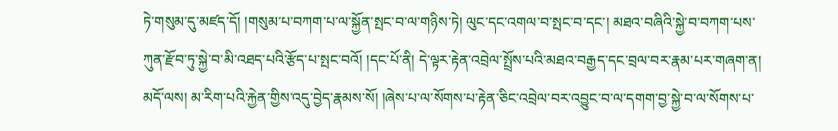ཏེ་གསུམ་དུ་མཛད་དོ། །གསུམ་པ་བཀག་པ་ལ་སྐྱོན་སྤང་བ་ལ་གཉིས་ཏེ། ལུང་དང་འགལ་བ་སྤང་བ་དང་། མཐའ་བཞིའི་སྐྱེ་བ་བཀག་པས་ཀུན་རྫོབ་ཏུ་སྐྱེ་བ་མི་འཐད་པའི་རྩོད་པ་སྤང་བའོ། །དང་པོ་ནི། དེ་ལྟར་རྟེན་འབྲེལ་སྤྲོས་པའི་མཐའ་བརྒྱད་དང་བྲལ་བར་རྣམ་པར་གཞག་ན། མདོ་ལས། མ་རིག་པའི་རྐྱེན་གྱིས་འདུ་བྱེད་རྣམས་སོ། །ཞེས་པ་ལ་སོགས་པ་རྟེན་ཅིང་འབྲེལ་བར་འབྱུང་བ་ལ་དགག་བྱ་སྐྱེ་བ་ལ་སོགས་པ་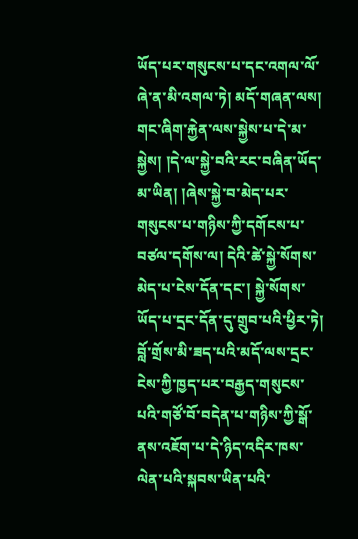ཡོད་པར་གསུངས་པ་དང་འགལ་ལོ་ཞེ་ན་མི་འགལ་ཏེ། མདོ་གཞན་ལས། གང་ཞིག་རྐྱེན་ལས་སྐྱེས་པ་དེ་མ་སྐྱེས། །དེ་ལ་སྐྱེ་བའི་རང་བཞིན་ཡོད་མ་ཡིན། །ཞེས་སྐྱེ་བ་མེད་པར་གསུངས་པ་གཉིས་ཀྱི་དགོངས་པ་བཙལ་དགོས་ལ། དེའི་ཚེ་སྐྱེ་སོགས་མེད་པ་ངེས་དོན་དང་། སྐྱེ་སོགས་ཡོད་པ་དྲང་དོན་དུ་གྲུབ་པའི་ཕྱིར་ཏེ། བློ་གྲོས་མི་ཟད་པའི་མདོ་ལས་དྲང་ངེས་ཀྱི་ཁྱད་པར་བརྒྱད་གསུངས་པའི་གཙོ་བོ་བདེན་པ་གཉིས་ཀྱི་སྒོ་ནས་འཇོག་པ་དེ་ཉིད་འདིར་ཁས་ལེན་པའི་སྐབས་ཡིན་པའི་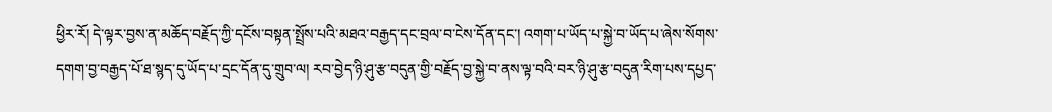ཕྱིར་རོ། དེ་ལྟར་བྱས་ན་མཆོད་བརྗོད་ཀྱི་དངོས་བསྟན་སྤྲོས་པའི་མཐའ་བརྒྱད་དང་བྲལ་བ་ངེས་དོན་དང་། འགག་པ་ཡོད་པ་སྐྱེ་བ་ཡོད་པ་ཞེས་སོགས་དགག་བྱ་བརྒྱད་པོ་ཐ་སྙད་དུ་ཡོད་པ་དྲང་དོན་དུ་གྲུབ་ལ། རབ་བྱེད་ཉི་ཤུ་རྩ་བདུན་གྱི་བརྗོད་བྱ་སྐྱེ་བ་ནས་ལྟ་བའི་བར་ཉི་ཤུ་རྩ་བདུན་རིག་པས་དཔྱད་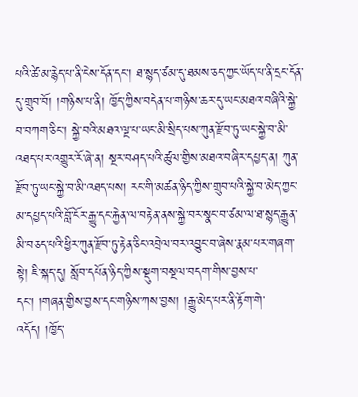པའི་ཚེ་མ་རྙེད་པ་ནི་ངེས་དོན་དང་། ཐ་སྙད་ཙམ་དུ་ཐམས་ཅད་ཀྱང་ཡོད་པ་ནི་དྲང་དོན་དུ་གྲུབ་བོ། །གཉིས་པ་ནི། ཁྱོད་ཀྱིས་བདེན་པ་གཉིས་ཆར་དུ་ཡང་མཐའ་བཞིའི་སྐྱེ་བ་བཀག་ཅིང་། སྐྱེ་བའི་མཐའ་ལྔ་པ་ཡང་མི་སྲིད་པས་ཀུན་རྫོབ་ཏུ་ཡང་སྐྱེ་བ་མི་འཐད་པར་འགྱུར་རོ་ཞེ་ན། སྔར་བཤད་པའི་ཚུལ་གྱིས་མཐའ་བཞིར་དཔྱད་ན། ཀུན་རྫོབ་ཏུ་ཡང་སྐྱེ་བ་མི་འཐད་པས། རང་གི་མཚན་ཉིད་ཀྱིས་གྲུབ་པའི་སྐྱེ་བ་མེད་ཀྱང་མ་དཔྱད་པའི་བློ་ངོར་རྒྱུ་དང་རྐྱེན་ལ་བརྟེན་ནས་སྐྱེ་བར་སྣང་བ་ཙམ་ལ་ཐ་སྙད་རྒྱུན་མི་བཅད་པའི་ཕྱིར་ཀུན་རྫོབ་ཏུ་རྟེན་ཅིང་འབྲེལ་བར་འབྱུང་བ་ཞེས་རྣམ་པར་གཞག་སྟེ། ཇི་སྐད་དུ། སློབ་དཔོན་ཉིད་ཀྱིས་སྡུག་བསྔལ་བདག་གིས་བྱས་པ་དང་། །གཞན་གྱིས་བྱས་དང་གཉིས་ཀས་བྱས། །རྒྱུ་མེད་པར་ནི་རྟོག་གེ་འདོད། །ཁྱོད་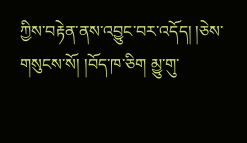ཀྱིས་བརྟེན་ནས་འབྱུང་བར་འདོད། །ཅེས་གསུངས་སོ། །བོད་ཁ་ཅིག མྱུ་གུ་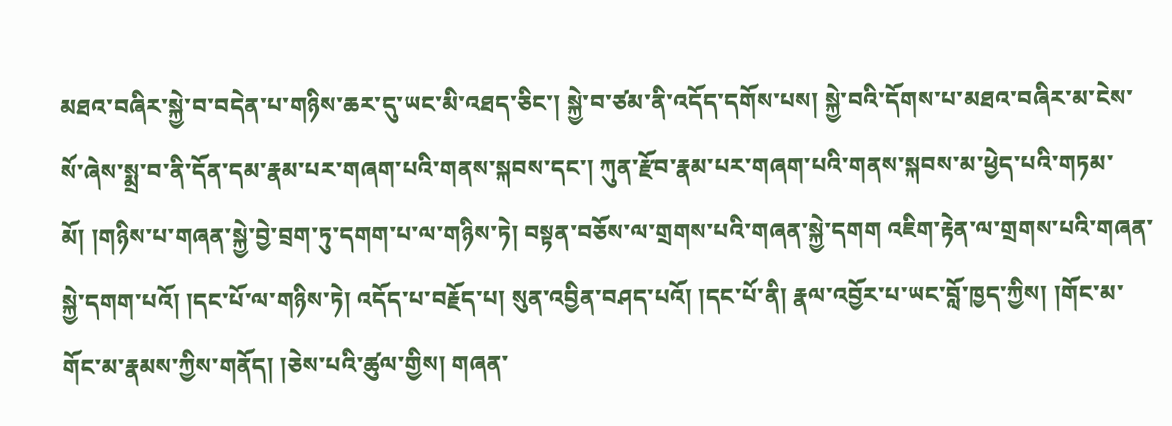མཐའ་བཞིར་སྐྱེ་བ་བདེན་པ་གཉིས་ཆར་དུ་ཡང་མི་འཐད་ཅིང་། སྐྱེ་བ་ཙམ་ནི་འདོད་དགོས་པས། སྐྱེ་བའི་དོགས་པ་མཐའ་བཞིར་མ་ངེས་སོ་ཞེས་སྨྲ་བ་ནི་དོན་དམ་རྣམ་པར་གཞག་པའི་གནས་སྐབས་དང་། ཀུན་རྫོབ་རྣམ་པར་གཞག་པའི་གནས་སྐབས་མ་ཕྱེད་པའི་གཏམ་མོ། །གཉིས་པ་གཞན་སྐྱེ་བྱེ་བྲག་ཏུ་དགག་པ་ལ་གཉིས་ཏེ། བསྟན་བཅོས་ལ་གྲགས་པའི་གཞན་སྐྱེ་དགག འཇིག་རྟེན་ལ་གྲགས་པའི་གཞན་སྐྱེ་དགག་པའོ། །དང་པོ་ལ་གཉིས་ཏེ། འདོད་པ་བརྗོད་པ། སུན་འབྱིན་བཤད་པའོ། །དང་པོ་ནི། རྣལ་འབྱོར་པ་ཡང་བློ་ཁྱད་ཀྱིས། །གོང་མ་གོང་མ་རྣམས་ཀྱིས་གནོད། །ཅེས་པའི་ཚུལ་གྱིས། གཞན་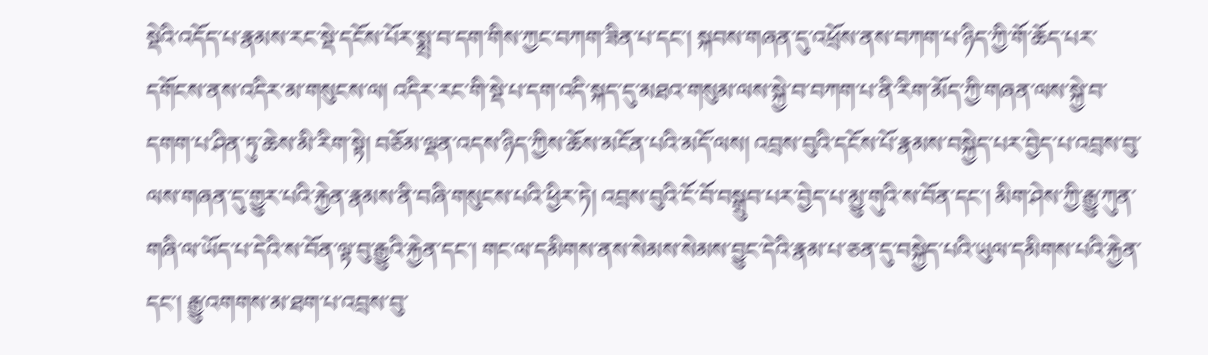སྡེའི་འདོད་པ་རྣམས་རང་སྡེ་དངོས་པོར་སྨྲ་བ་དག་གིས་ཀྱང་བཀག་ཟིན་པ་དང་། སྐབས་གཞན་དུ་འཕྲོས་ནས་བཀག་པ་ཉིད་ཀྱི་གོ་ཆོད་པར་དགོངས་ནས་འདིར་མ་གསུངས་ལ། འདིར་རང་གི་སྡེ་པ་དག་འདི་སྐད་དུ་མཐའ་གསུམ་ལས་སྐྱེ་བ་བཀག་པ་ནི་རིག་མོད་ཀྱི་གཞན་ལས་སྐྱེ་བ་དགག་པ་ཤིན་ཏུ་ཆེས་མི་རིག་སྟེ། བཅོམ་ལྡན་འདས་ཉིད་ཀྱིས་ཆོས་མངོན་པའི་མདོ་ལས། འབྲས་བུའི་དངོས་པོ་རྣམས་བསྐྱེད་པར་བྱེད་པ་འབྲས་བུ་ལས་གཞན་དུ་གྱུར་པའི་རྐྱེན་རྣམས་ནི་བཞི་གསུངས་པའི་ཕྱིར་ཏེ། འབྲས་བུའི་ངོ་བོ་བསྒྲུབ་པར་བྱེད་པ་མྱུ་གུའི་ས་བོན་དང་། མིག་ཤེས་ཀྱི་རྒྱུ་ཀུན་གཞི་ལ་ཡོད་པ་དེའི་ས་བོན་ལྟ་བུ་རྒྱུའི་རྐྱེན་དང་། གང་ལ་དམིགས་ནས་སེམས་སེམས་བྱུང་དེའི་རྣམ་པ་ཅན་དུ་བསྐྱེད་པའི་ཡུལ་དམིགས་པའི་རྐྱེན་དང་། རྒྱུ་འགགས་མ་ཐག་པ་འབྲས་བུ་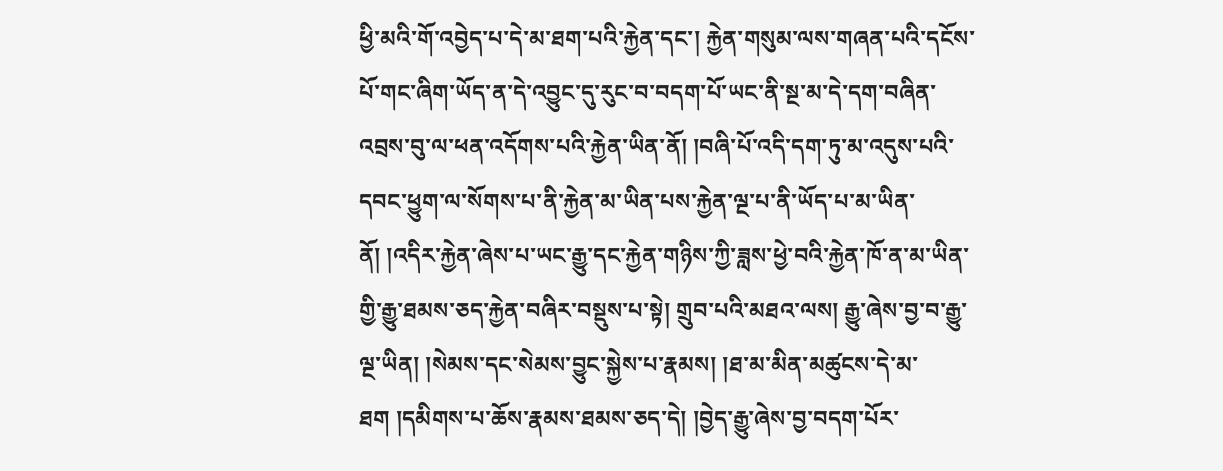ཕྱི་མའི་གོ་འབྱེད་པ་དེ་མ་ཐག་པའི་རྐྱེན་དང་། རྐྱེན་གསུམ་ལས་གཞན་པའི་དངོས་པོ་གང་ཞིག་ཡོད་ན་དེ་འབྱུང་དུ་རུང་བ་བདག་པོ་ཡང་ནི་སྔ་མ་དེ་དག་བཞིན་འབྲས་བུ་ལ་ཕན་འདོགས་པའི་རྐྱེན་ཡིན་ནོ། །བཞི་པོ་འདི་དག་ཏུ་མ་འདུས་པའི་དབང་ཕྱུག་ལ་སོགས་པ་ནི་རྐྱེན་མ་ཡིན་པས་རྐྱེན་ལྔ་པ་ནི་ཡོད་པ་མ་ཡིན་ནོ། །འདིར་རྐྱེན་ཞེས་པ་ཡང་རྒྱུ་དང་རྐྱེན་གཉིས་ཀྱི་ཟླས་ཕྱེ་བའི་རྐྱེན་ཁོ་ན་མ་ཡིན་གྱི་རྒྱུ་ཐམས་ཅད་རྐྱེན་བཞིར་བསྡུས་པ་སྟེ། གྲུབ་པའི་མཐའ་ལས། རྒྱུ་ཞེས་བྱ་བ་རྒྱུ་ལྔ་ཡིན། །སེམས་དང་སེམས་བྱུང་སྐྱེས་པ་རྣམས། །ཐ་མ་མིན་མཚུངས་དེ་མ་ཐག །དམིགས་པ་ཆོས་རྣམས་ཐམས་ཅད་དེ། །བྱེད་རྒྱུ་ཞེས་བྱ་བདག་པོར་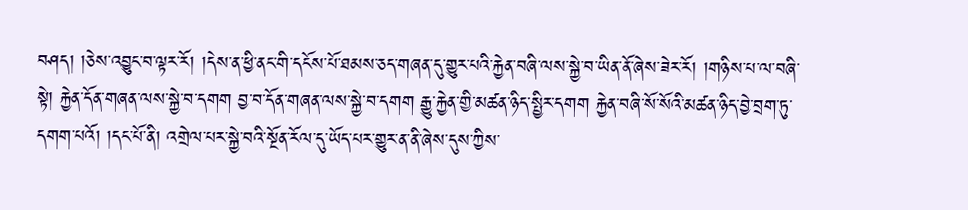བཤད། །ཅེས་འབྱུང་བ་ལྟར་རོ། །དེས་ན་ཕྱི་ནང་གི་དངོས་པོ་ཐམས་ཅད་གཞན་དུ་གྱུར་པའི་རྐྱེན་བཞི་ལས་སྐྱེ་བ་ཡིན་ནོ་ཞེས་ཟེར་རོ། །གཉིས་པ་ལ་བཞི་སྟེ། རྐྱེན་དོན་གཞན་ལས་སྐྱེ་བ་དགག བྱ་བ་དོན་གཞན་ལས་སྐྱེ་བ་དགག རྒྱུ་རྐྱེན་གྱི་མཚན་ཉིད་སྤྱིར་དགག རྐྱེན་བཞི་སོ་སོའི་མཚན་ཉིད་བྱེ་བྲག་ཏུ་དགག་པའོ། །དང་པོ་ནི། འགྲེལ་པར་སྐྱེ་བའི་སྔོན་རོལ་དུ་ཡོད་པར་གྱུར་ན་ནི་ཞེས་དུས་ཀྱིས་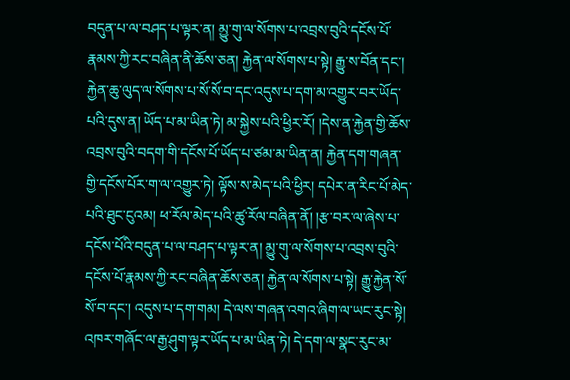བདུན་པ་ལ་བཤད་པ་ལྟར་ན། མྱུ་གུ་ལ་སོགས་པ་འབྲས་བུའི་དངོས་པོ་རྣམས་ཀྱི་རང་བཞིན་ནི་ཆོས་ཅན། རྐྱེན་ལ་སོགས་པ་སྟེ། རྒྱུ་ས་བོན་དང་། རྐྱེན་ཆུ་ལུད་ལ་སོགས་པ་སོ་སོ་བ་དང་འདུས་པ་དག་མ་འགྱུར་བར་ཡོད་པའི་དུས་ན། ཡོད་པ་མ་ཡིན་ཏེ། མ་སྐྱེས་པའི་ཕྱིར་རོ། །དེས་ན་རྐྱེན་གྱི་ཆོས་འབྲས་བུའི་བདག་གི་དངོས་པོ་ཡོད་པ་ཙམ་མ་ཡིན་ན། རྐྱེན་དག་གཞན་གྱི་དངོས་པོར་ག་ལ་འགྱུར་ཏེ། ལྟོས་ས་མེད་པའི་ཕྱིར། དཔེར་ན་རིང་པོ་མེད་པའི་ཐུང་ངུའམ། ཕ་རོལ་མེད་པའི་ཚུ་རོལ་བཞིན་ནོ། །རྩ་བར་ལ་ཞེས་པ་དངོས་པོའི་བདུན་པ་ལ་བཤད་པ་ལྟར་ན། མྱུ་གུ་ལ་སོགས་པ་འབྲས་བུའི་དངོས་པོ་རྣམས་ཀྱི་རང་བཞིན་ཆོས་ཅན། རྐྱེན་ལ་སོགས་པ་སྟེ། རྒྱུ་རྐྱེན་སོ་སོ་བ་དང་། འདུས་པ་དག་གམ། དེ་ལས་གཞན་འགའ་ཞིག་ལ་ཡང་རུང་སྟེ། འཁར་གཞོང་ལ་རྒྱ་ཤུག་ལྟར་ཡོད་པ་མ་ཡིན་ཏེ། དེ་དག་ལ་སྣང་རུང་མ་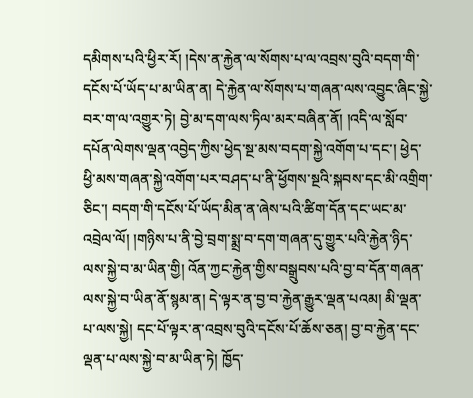དམིགས་པའི་ཕྱིར་རོ། །དེས་ན་རྐྱེན་ལ་སོགས་པ་ལ་འབྲས་བུའི་བདག་གི་དངོས་པོ་ཡོད་པ་མ་ཡིན་ན། དེ་རྐྱེན་ལ་སོགས་པ་གཞན་ལས་འབྱུང་ཞིང་སྐྱེ་བར་ག་ལ་འགྱུར་ཏེ། བྱེ་མ་དག་ལས་ཏིལ་མར་བཞིན་ནོ། །འདི་ལ་སློབ་དཔོན་ལེགས་ལྡན་འབྱེད་ཀྱིས་ཕྱེད་སྔ་མས་བདག་སྐྱེ་འགོག་པ་དང་། ཕྱེད་ཕྱི་མས་གཞན་སྐྱེ་འགོག་པར་བཤད་པ་ནི་ཕྱོགས་སྔའི་སྐབས་དང་མི་འགྲིག་ཅིང་། བདག་གི་དངོས་པོ་ཡོད་མིན་ན་ཞེས་པའི་ཚིག་དོན་དང་ཡང་མ་འབྲེལ་ལོ། །གཉིས་པ་ནི་བྱེ་བྲག་སྨྲ་བ་དག་གཞན་དུ་གྱུར་པའི་རྐྱེན་ཉིད་ལས་སྐྱེ་བ་མ་ཡིན་གྱི། འོན་ཀྱང་རྐྱེན་གྱིས་བསྒྲུབས་པའི་བྱ་བ་དོན་གཞན་ལས་སྐྱེ་བ་ཡིན་ནོ་སྙམ་ན། དེ་ལྟར་ན་བྱ་བ་རྐྱེན་རྒྱུར་ལྡན་པའམ། མི་ལྡན་པ་ལས་སྐྱེ། དང་པོ་ལྟར་ན་འབྲས་བུའི་དངོས་པོ་ཆོས་ཅན། བྱ་བ་རྐྱེན་དང་ལྡན་པ་ལས་སྐྱེ་བ་མ་ཡིན་ཏེ། ཁྱོད་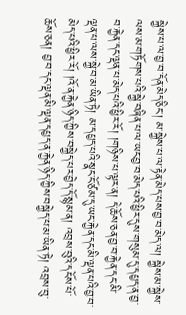སྐྱེས་པ་ལ་བྱ་བ་དོན་མེད་ཅིང་། མ་སྐྱེས་པ་ལ་རྟེན་མེད་པས་བྱ་བ་མེད་ལ། སྐྱེས་མ་སྐྱེས་ལས་མ་གཏོགས་པའི་སྐྱེ་བཞིན་པ་ལ་ཡང་བྱ་བ་མེད་པའི་ཕྱིར་དུས་གསུམ་དུ་དཔྱད་ན་བྱ་བ་རྐྱེན་དང་ལྡན་པ་མེད་པའི་ཕྱིར་རོ། །གཉིས་པ་ལྟར་ན། དེ་ཆོས་ཅན་བྱ་བ་རྐྱེན་དང་མི་ལྡན་པ་ལས་སྐྱེ་བ་མ་ཡིན་ཏེ། མ་དཔྱད་པའི་སྣང་ངོ་ཙམ་དུ་ཡང་རྐྱེན་དང་མི་ལྡན་པའི་བྱ་བ་མེད་པའི་ཕྱིར་རོ། །འོ་ན་རྐྱེན་ཉིད་ཀྱིས་བསྐྱེད་པར་བྱེད་དོ་སྙམ་ན། འབྲས་བུའི་དངོས་པོ་ཆོས་ཅན། བྱ་བ་དང་ལྡན་མི་ལྡན་དཔྱད་ན་རྐྱེན་ཉིད་ཀྱིས་བསྐྱེད་པ་མ་ཡིན་ཏེ། འབྲས་བུ་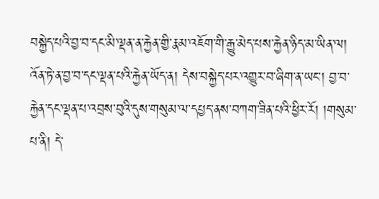བསྐྱེད་པའི་བྱ་བ་དང་མི་ལྡན་ན་རྐྱེན་གྱི་རྣམ་འཇོག་གི་རྒྱུ་མེད་པས་རྐྱེན་ཉིད་མ་ཡིན་ལ། འོན་ཏེ་ན་བྱ་བ་དང་ལྡན་པའི་རྐྱེན་ཡོད་ན། དེས་བསྐྱེད་པར་འགྱུར་བ་ཞིག་ན་ཡང་། བྱ་བ་རྐྱེན་དང་ལྡན་པ་འབྲས་བུའི་དུས་གསུམ་ལ་དཔྱད་ནས་བཀག་ཟིན་པའི་ཕྱིར་རོ། །གསུམ་པ་ནི། དེ་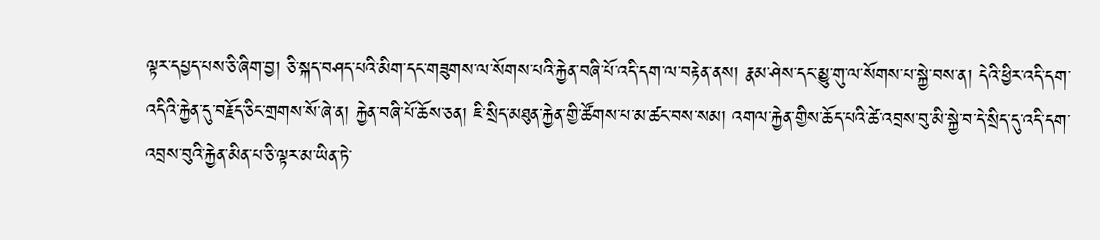ལྟར་དཔྱད་པས་ཅི་ཞིག་བྱ། ཅི་སྐད་བཤད་པའི་མིག་དང་གཟུགས་ལ་སོགས་པའི་རྐྱེན་བཞི་པོ་འདི་དག་ལ་བརྟེན་ནས། རྣམ་ཤེས་དང་མྱུ་གུ་ལ་སོགས་པ་སྐྱེ་བས་ན། དེའི་ཕྱིར་འདི་དག་འདིའི་རྐྱེན་དུ་བརྗོད་ཅིང་གྲགས་སོ་ཞེ་ན། རྐྱེན་བཞི་པོ་ཆོས་ཅན། ཇི་སྲིད་མཐུན་རྐྱེན་གྱི་ཚོགས་པ་མ་ཚང་བས་སམ། འགལ་རྐྱེན་གྱིས་ཆོད་པའི་ཚེ་འབྲས་བུ་མི་སྐྱེ་བ་དེ་སྲིད་དུ་འདི་དག་འབྲས་བུའི་རྐྱེན་མིན་པ་ཅི་ལྟར་མ་ཡིན་ཏེ་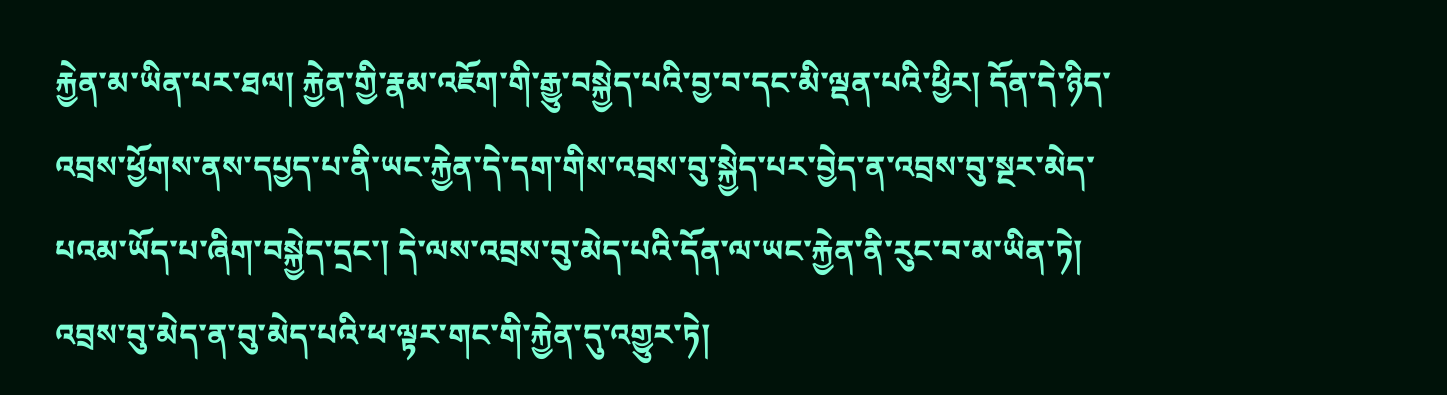རྐྱེན་མ་ཡིན་པར་ཐལ། རྐྱེན་གྱི་རྣམ་འཇོག་གི་རྒྱུ་བསྐྱེད་པའི་བྱ་བ་དང་མི་ལྡན་པའི་ཕྱིར། དོན་དེ་ཉིད་འབྲས་ཕྱོགས་ནས་དཔྱད་པ་ནི་ཡང་རྐྱེན་དེ་དག་གིས་འབྲས་བུ་སྐྱེད་པར་བྱེད་ན་འབྲས་བུ་སྔར་མེད་པའམ་ཡོད་པ་ཞིག་བསྐྱེད་དྲང་། དེ་ལས་འབྲས་བུ་མེད་པའི་དོན་ལ་ཡང་རྐྱེན་ནི་རུང་བ་མ་ཡིན་ཏེ། འབྲས་བུ་མེད་ན་བུ་མེད་པའི་ཕ་ལྟར་གང་གི་རྐྱེན་དུ་འགྱུར་ཏེ།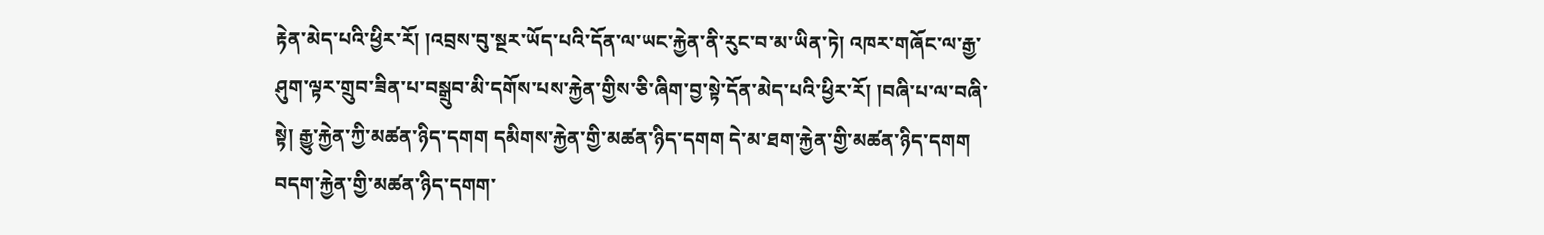རྟེན་མེད་པའི་ཕྱིར་རོ། །འབྲས་བུ་སྔར་ཡོད་པའི་དོན་ལ་ཡང་རྐྱེན་ནི་རུང་བ་མ་ཡིན་ཏེ། འཁར་གཞོང་ལ་རྒྱ་ཤུག་ལྟར་གྲུབ་ཟིན་པ་བསྒྲུབ་མི་དགོས་པས་རྐྱེན་གྱིས་ཅི་ཞིག་བྱ་སྟེ་དོན་མེད་པའི་ཕྱིར་རོ། །བཞི་པ་ལ་བཞི་སྟེ། རྒྱུ་རྐྱེན་ཀྱི་མཚན་ཉིད་དགག དམིགས་རྐྱེན་གྱི་མཚན་ཉིད་དགག དེ་མ་ཐག་རྐྱེན་གྱི་མཚན་ཉིད་དགག བདག་རྐྱེན་གྱི་མཚན་ཉིད་དགག་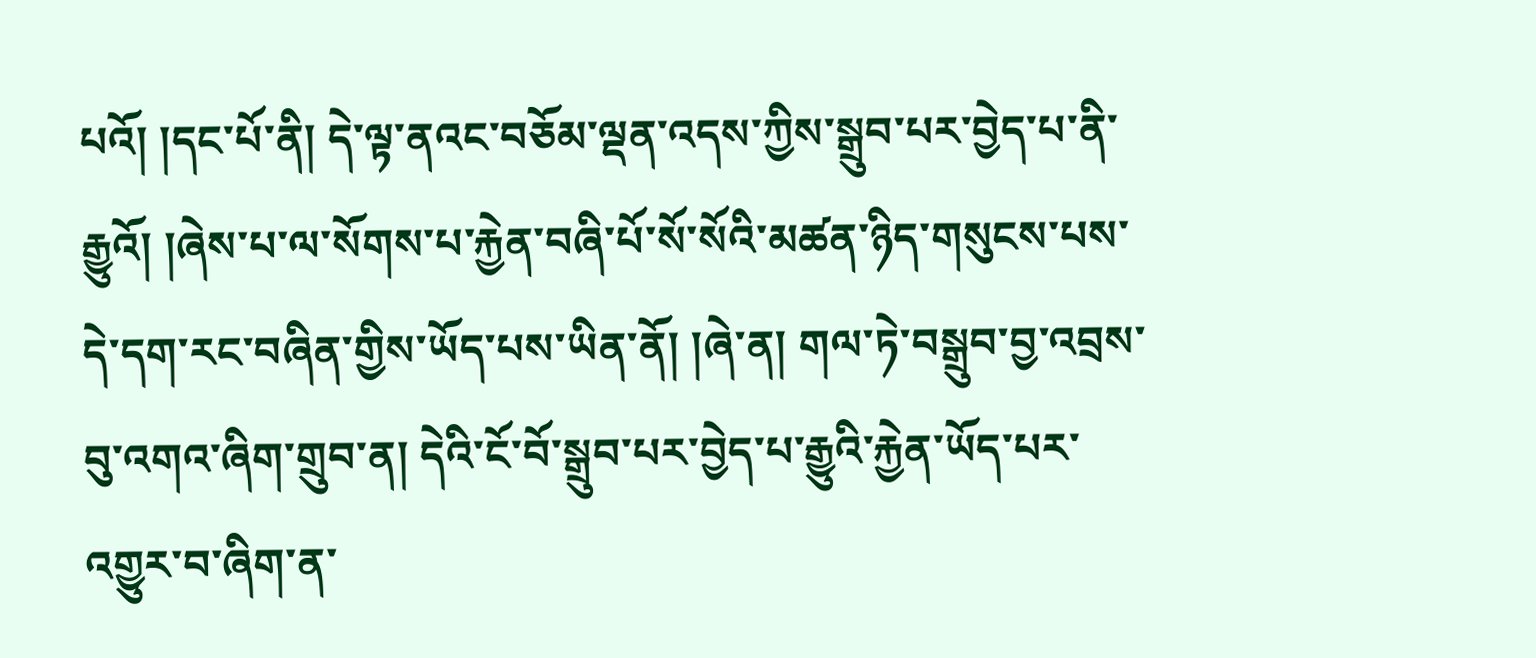པའོ། །དང་པོ་ནི། དེ་ལྟ་ནའང་བཅོམ་ལྡན་འདས་ཀྱིས་སྒྲུབ་པར་བྱེད་པ་ནི་རྒྱུའོ། །ཞེས་པ་ལ་སོགས་པ་རྐྱེན་བཞི་པོ་སོ་སོའི་མཚན་ཉིད་གསུངས་པས་དེ་དག་རང་བཞིན་གྱིས་ཡོད་པས་ཡིན་ནོ། །ཞེ་ན། གལ་ཏེ་བསྒྲུབ་བྱ་འབྲས་བུ་འགའ་ཞིག་གྲུབ་ན། དེའི་ངོ་བོ་སྒྲུབ་པར་བྱེད་པ་རྒྱུའི་རྐྱེན་ཡོད་པར་འགྱུར་བ་ཞིག་ན་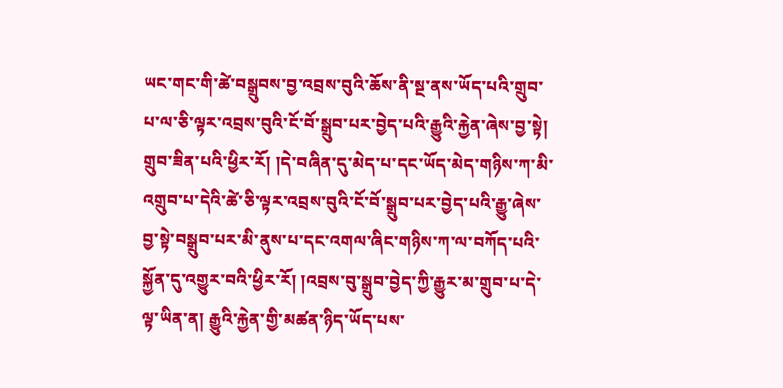ཡང་གང་གི་ཚེ་བསྒྲུབས་བྱ་འབྲས་བུའི་ཆོས་ནི་སྔ་ནས་ཡོད་པའི་གྲུབ་པ་ལ་ཅི་ལྟར་འབྲས་བུའི་ངོ་བོ་སྒྲུབ་པར་བྱེད་པའི་རྒྱུའི་རྐྱེན་ཞེས་བྱ་སྟེ། གྲུབ་ཟིན་པའི་ཕྱིར་རོ། །དེ་བཞིན་དུ་མེད་པ་དང་ཡོད་མེད་གཉིས་ཀ་མི་འགྲུབ་པ་དེའི་ཚེ་ཅི་ལྟར་འབྲས་བུའི་ངོ་བོ་སྒྲུབ་པར་བྱེད་པའི་རྒྱུ་ཞེས་བྱ་སྟེ་བསྒྲུབ་པར་མི་ནུས་པ་དང་འགལ་ཞིང་གཉིས་ཀ་ལ་བཀོད་པའི་སྐྱོན་དུ་འགྱུར་བའི་ཕྱིར་རོ། །འབྲས་བུ་སྒྲུབ་བྱེད་ཀྱི་རྒྱུར་མ་གྲུབ་པ་དེ་ལྟ་ཡིན་ན། རྒྱུའི་རྐྱེན་གྱི་མཚན་ཉིད་ཡོད་པས་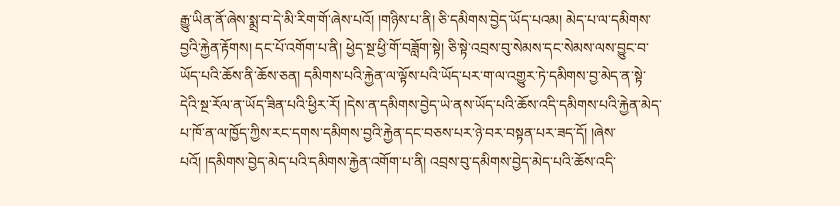རྒྱུ་ཡིན་ནོ་ཞེས་སྨྲ་བ་དེ་མི་རིག་གོ་ཞེས་པའོ། །གཉིས་པ་ནི། ཅི་དམིགས་བྱེད་ཡོད་པའམ། མེད་པ་ལ་དམིགས་བྱའི་རྐྱེན་རྟོགས། དང་པོ་འགོག་པ་ནི། ཕྱེད་སྔ་ཕྱི་གོ་བཟློག་སྟེ། ཅི་སྟེ་འབྲས་བུ་སེམས་དང་སེམས་ལས་བྱུང་བ་ཡོད་པའི་ཆོས་ནི་ཆོས་ཅན། དམིགས་པའི་རྐྱེན་ལ་ལྟོས་པའི་ཡོད་པར་ག་ལ་འགྱུར་ཏེ་དམིགས་བྱ་མེད་ན་སྟེ་དེའི་སྔ་རོལ་ན་ཡོད་ཟིན་པའི་ཕྱིར་རོ། །དེས་ན་དམིགས་བྱེད་ཡེ་ནས་ཡོད་པའི་ཆོས་འདི་དམིགས་པའི་རྐྱེན་མེད་པ་ཁོ་ན་ལ་ཁྱོད་ཀྱིས་རང་དགས་དམིགས་བྱའི་རྐྱེན་དང་བཅས་པར་ཉེ་བར་བསྟན་པར་ཟད་དོ། །ཞེས་པའོ། །དམིགས་བྱེད་མེད་པའི་དམིགས་རྐྱེན་འགོག་པ་ནི། འབྲས་བུ་དམིགས་བྱེད་མེད་པའི་ཆོས་འདི་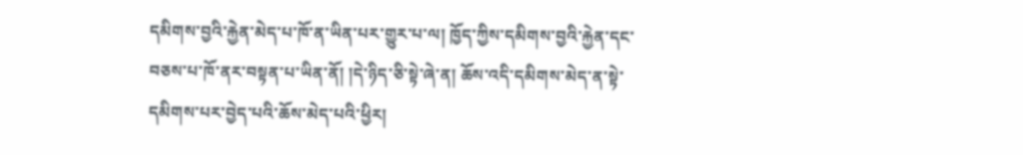དམིགས་བྱའི་རྐྱེན་མེད་པ་ཁོ་ན་ཡིན་པར་གྱུར་པ་ལ། ཁྱོད་ཀྱིས་དམིགས་བྱའི་རྐྱེན་དང་བཅས་པ་ཁོ་ནར་བསྟན་པ་ཡིན་ནོ། །དེ་ཉིད་ཅི་སྟེ་ཞེ་ན། ཆོས་འདི་དམིགས་མེད་ན་སྟེ་དམིགས་པར་བྱེད་པའི་ཆོས་མེད་པའི་ཕྱིར།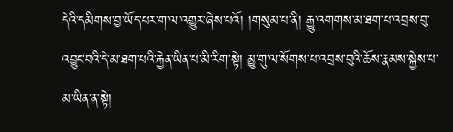དེའི་དམིགས་བྱ་ཡོད་པར་ག་ལ་འགྱུར་ཞེས་པའོ། །གསུམ་པ་ནི། རྒྱུ་འགགས་མ་ཐག་པ་འབྲས་བུ་འབྱུང་བའི་དེ་མ་ཐག་པའི་རྐྱེན་ཡིན་པ་མི་རིག་སྟེ། མྱུ་གུ་ལ་སོགས་པ་འབྲས་བུའི་ཆོས་རྣམས་སྐྱེས་པ་མ་ཡིན་ན་སྟེ།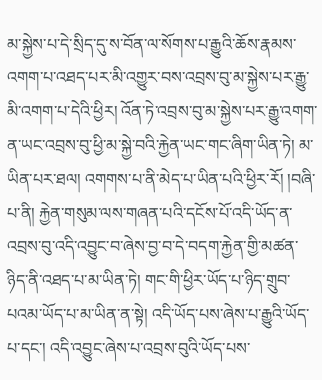མ་སྐྱེས་པ་དེ་སྲིད་དུ་ས་བོན་ལ་སོགས་པ་རྒྱུའི་ཆོས་རྣམས་འགག་པ་འཐད་པར་མི་འགྱུར་བས་འབྲས་བུ་མ་སྐྱེས་པར་རྒྱུ་མི་འགག་པ་དེའི་ཕྱིར། འོན་ཏེ་འབྲས་བུ་མ་སྐྱེས་པར་རྒྱུ་འགག་ན་ཡང་འབྲས་བུ་ཕྱི་མ་སྐྱེ་བའི་རྐྱེན་ཡང་གང་ཞིག་ཡིན་ཏེ། མ་ཡིན་པར་ཐལ། འགགས་པ་ནི་མེད་པ་ཡིན་པའི་ཕྱིར་རོ། །བཞི་པ་ནི། རྐྱེན་གསུམ་ལས་གཞན་པའི་དངོས་པོ་འདི་ཡོད་ན་འབྲས་བུ་འདི་འབྱུང་བ་ཞེས་བྱ་བ་དེ་བདག་རྐྱེན་གྱི་མཚན་ཉིད་ནི་འཐད་པ་མ་ཡིན་ཏེ། གང་གི་ཕྱིར་ཡོད་པ་ཉིད་གྲུབ་པའམ་ཡོད་པ་མ་ཡིན་ན་སྟེ། འདི་ཡོད་པས་ཞེས་པ་རྒྱུའི་ཡོད་པ་དང་། འདི་འབྱུང་ཞེས་པ་འབྲས་བུའི་ཡོད་པས་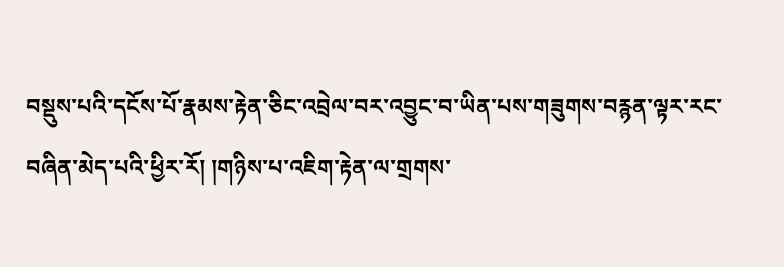བསྡུས་པའི་དངོས་པོ་རྣམས་རྟེན་ཅིང་འབྲེལ་བར་འབྱུང་བ་ཡིན་པས་གཟུགས་བརྙན་ལྟར་རང་བཞིན་མེད་པའི་ཕྱིར་རོ། །གཉིས་པ་འཇིག་རྟེན་ལ་གྲགས་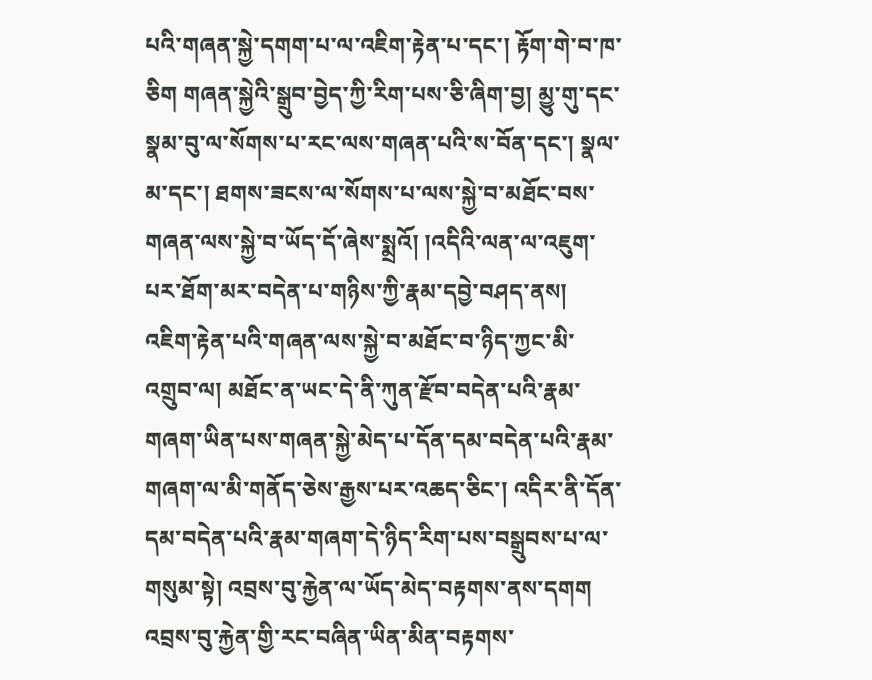པའི་གཞན་སྐྱེ་དགག་པ་ལ་འཇིག་རྟེན་པ་དང་། རྟོག་གེ་བ་ཁ་ཅིག གཞན་སྐྱེའི་སྒྲུབ་བྱེད་ཀྱི་རིག་པས་ཅི་ཞིག་བྱ། མྱུ་གུ་དང་སྣམ་བུ་ལ་སོགས་པ་རང་ལས་གཞན་པའི་ས་བོན་དང་། སྣལ་མ་དང་། ཐགས་ཟངས་ལ་སོགས་པ་ལས་སྐྱེ་བ་མཐོང་བས་གཞན་ལས་སྐྱེ་བ་ཡོད་དོ་ཞེས་སྨྲའོ། །འདིའི་ལན་ལ་འཇུག་པར་ཐོག་མར་བདེན་པ་གཉིས་ཀྱི་རྣམ་དབྱེ་བཤད་ནས། འཇིག་རྟེན་པའི་གཞན་ལས་སྐྱེ་བ་མཐོང་བ་ཉིད་ཀྱང་མི་འགྲུབ་ལ། མཐོང་ན་ཡང་དེ་ནི་ཀུན་རྫོབ་བདེན་པའི་རྣམ་གཞག་ཡིན་པས་གཞན་སྐྱེ་མེད་པ་དོན་དམ་བདེན་པའི་རྣམ་གཞག་ལ་མི་གནོད་ཅེས་རྒྱས་པར་འཆད་ཅིང་། འདིར་ནི་དོན་དམ་བདེན་པའི་རྣམ་གཞག་དེ་ཉིད་རིག་པས་བསྒྲུབས་པ་ལ་གསུམ་སྟེ། འབྲས་བུ་རྐྱེན་ལ་ཡོད་མེད་བརྟགས་ནས་དགག འབྲས་བུ་རྐྱེན་གྱི་རང་བཞིན་ཡིན་མིན་བརྟགས་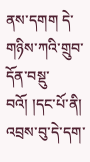ནས་དགག དེ་གཉིས་ཀའི་གྲུབ་དོན་བསྡུ་བའོ། །དང་པོ་ནི། འབྲས་བུ་དེ་དག་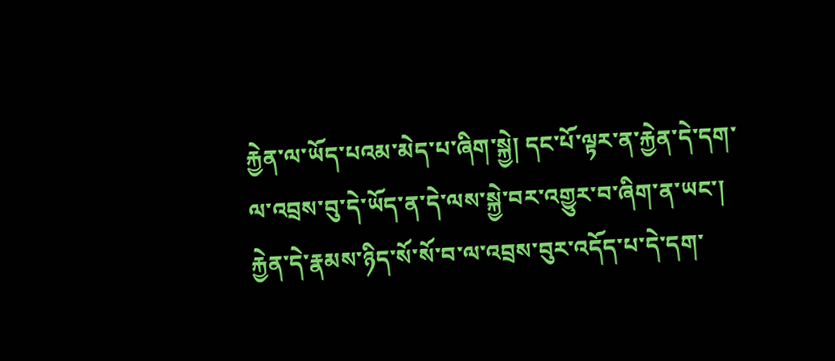རྐྱེན་ལ་ཡོད་པའམ་མེད་པ་ཞིག་སྐྱེ། དང་པོ་ལྟར་ན་རྐྱེན་དེ་དག་ལ་འབྲས་བུ་དེ་ཡོད་ན་དེ་ལས་སྐྱེ་བར་འགྱུར་བ་ཞིག་ན་ཡང་། རྐྱེན་དེ་རྣམས་ཉིད་སོ་སོ་བ་ལ་འབྲས་བུར་འདོད་པ་དེ་དག་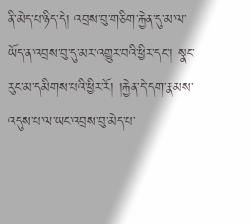ནི་མེད་པ་ཉིད་དེ། འབྲས་བུ་གཅིག་རྐྱེན་དུ་མ་ལ་ཡོད་ན་འབྲས་བུ་དུ་མར་འགྱུར་བའི་ཕྱིར་དང་། སྣང་རུང་མ་དམིགས་པའི་ཕྱིར་རོ། །རྐྱེན་དེ་དག་རྣམས་འདུས་པ་ལ་ཡང་འབྲས་བུ་མེད་པ་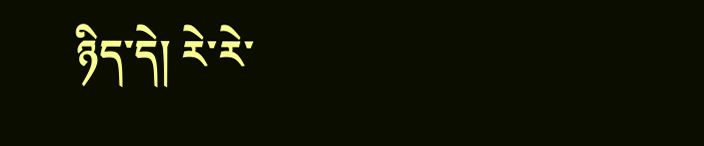ཉིད་དེ། རེ་རེ་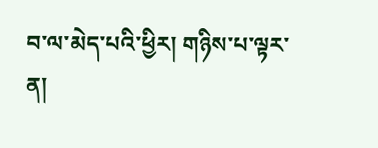བ་ལ་མེད་པའི་ཕྱིར། གཉིས་པ་ལྟར་ན།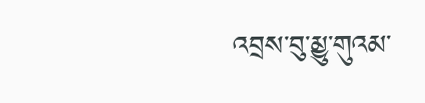འབྲས་བུ་མྱུ་གུའམ་